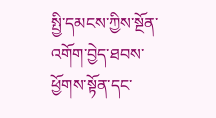སྤྱི་དམངས་ཀྱིས་སྔོན་འགོག་བྱེད་ཐབས་ཕྱོགས་སྟོན་དང་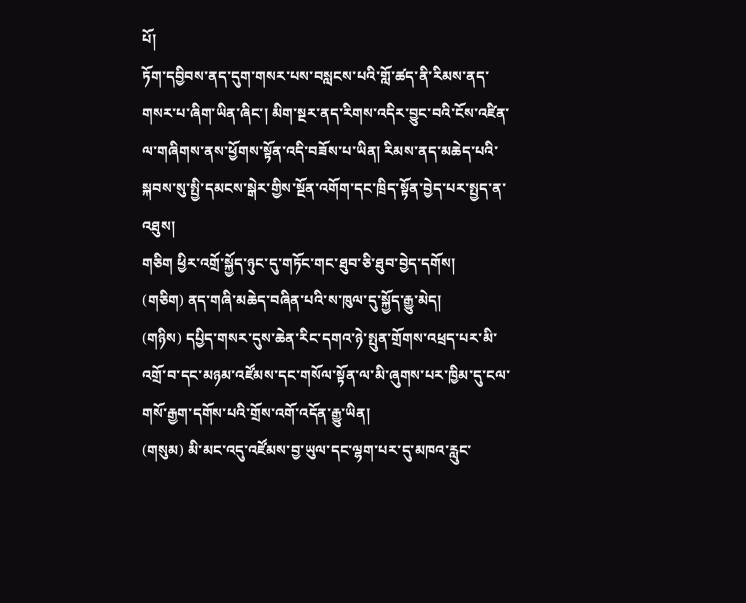པོ།
ཏོག་དབྱིབས་ནད་དུག་གསར་པས་བསླངས་པའི་གློ་ཚད་ནི་རིམས་ནད་གསར་པ་ཞིག་ཡིན་ཞིང་། མིག་སྔར་ནད་རིགས་འདིར་བྱུང་བའི་ངོས་འཛིན་ལ་གཞིགས་ནས་ཕྱོགས་སྟོན་འདི་བཟོས་པ་ཡིན། རིམས་ནད་མཆེད་པའི་སྐབས་སུ་སྤྱི་དམངས་སྒེར་གྱིས་སྔོན་འགོག་དང་ཁྲིད་སྟོན་བྱེད་པར་སྤྱད་ན་འཐུས།
གཅིག ཕྱིར་འགྲོ་སྐྱོད་ཉུང་དུ་གཏོང་གང་ཐུབ་ཅི་ཐུབ་བྱེད་དགོས།
(གཅིག) ནད་གཞི་མཆེད་བཞིན་པའི་ས་ཁུལ་དུ་སྐྱོད་རྒྱུ་མེད།
(གཉིས) དཔྱིད་གསར་དུས་ཆེན་རིང་དགའ་ཉེ་སྤུན་གྲོགས་འཕྲད་པར་མི་འགྲོ་བ་དང་མཉམ་འཛོམས་དང་གསོལ་སྟོན་ལ་མི་ཞུགས་པར་ཁྱིམ་དུ་ངལ་གསོ་རྒྱག་དགོས་པའི་གྲོས་འགོ་འདོན་རྒྱུ་ཡིན།
(གསུམ) མི་མང་འདུ་འཛོམས་བྱ་ཡུལ་དང་ལྷག་པར་དུ་མཁའ་རླུང་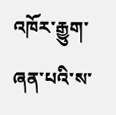འཁོར་རྒྱུག་ཞན་པའི་ས་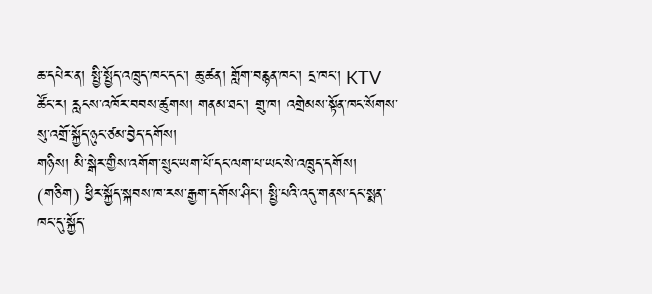ཆ་དཔེར་ན། སྤྱི་སྤྱོད་འཁྲུད་ཁང་དང་། ཆུ་ཚན། གློག་བརྙན་ཁང་། དྲ་ཁང་། KTV ཚོང་ར། རླངས་འཁོར་བབས་ཚུགས། གནམ་ཐང་། གྲུ་ཁ། འགྲེམས་སྟོན་ཁང་སོགས་སུ་འགྲོ་སྐྱོད་ཉུང་ཙམ་བྱེད་དགོས།
གཉིས། མི་སྒེར་གྱིས་འགོག་སྲུང་ཡག་པོ་དང་ལག་པ་ཡང་སེ་འཁྲུད་དགོས།
(གཅིག) ཕྱིར་སྐྱོད་སྐབས་ཁ་རས་རྒྱག་དགོས་ཤིང་། སྤྱི་པའི་འདུ་གནས་དང་སྨན་ཁང་དུ་སྐྱོད་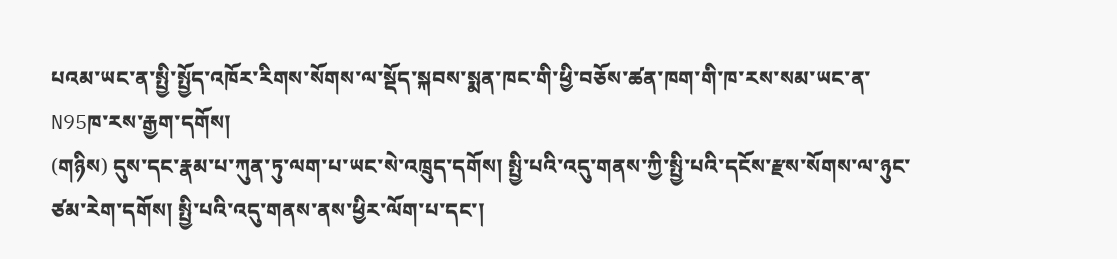པའམ་ཡང་ན་སྤྱི་སྤྱོད་འཁོར་རིགས་སོགས་ལ་སྡོད་སྐབས་སྨན་ཁང་གི་ཕྱི་བཅོས་ཚན་ཁག་གི་ཁ་རས་སམ་ཡང་ན་N95ཁ་རས་རྒྱག་དགོས།
(གཉིས) དུས་དང་རྣམ་པ་ཀུན་ཏུ་ལག་པ་ཡང་སེ་འཁྲུད་དགོས། སྤྱི་པའི་འདུ་གནས་ཀྱི་སྤྱི་པའི་དངོས་རྫས་སོགས་ལ་ཉུང་ཙམ་རེག་དགོས། སྤྱི་པའི་འདུ་གནས་ནས་ཕྱིར་ལོག་པ་དང་།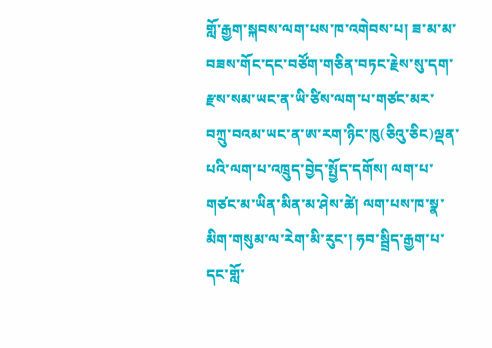གློ་རྒྱག་སྐབས་ལག་པས་ཁ་འགེབས་པ། ཟ་མ་མ་བཟས་གོང་དང་བཙོག་གཅིན་བཏང་རྗེས་སུ་དག་རྫས་སམ་ཡང་ན་ཡི་ཙིས་ལག་པ་གཙང་མར་བཀྲུ་བའམ་ཡང་ན་ཨ་རག་ཉིང་ཁུ(ཅིའུ་ཅིང)ལྡན་པའི་ལག་པ་འཁྲུད་བྱེད་སྤྱོད་དགོས། ལག་པ་གཙང་མ་ཡིན་མིན་མ་ཤེས་ཚེ། ལག་པས་ཁ་སྣ་མིག་གསུམ་ལ་རེག་མི་རུང་། ཧབ་སྦྲིད་རྒྱག་པ་དང་གློ་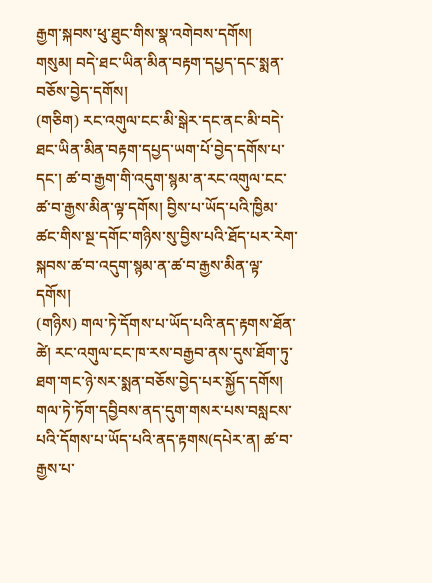རྒྱག་སྐབས་ཕུ་ཐུང་གིས་སྣ་འགེབས་དགོས།
གསུམ། བདེ་ཐང་ཡིན་མིན་བརྟག་དཔྱད་དང་སྨན་བཅོས་བྱེད་དགོས།
(གཅིག) རང་འགུལ་ངང་མི་སྒེར་དང་ནང་མི་བདེ་ཐང་ཡིན་མིན་བརྟག་དཔྱད་ཡག་པོ་བྱེད་དགོས་པ་དང་། ཚ་བ་རྒྱག་གི་འདུག་སྙམ་ན་རང་འགུལ་ངང་ཚ་བ་རྒྱས་མིན་ལྟ་དགོས། བྱིས་པ་ཡོད་པའི་ཁྱིམ་ཚང་གིས་སྔ་དགོང་གཉིས་སུ་བྱིས་པའི་ཐོད་པར་རེག་སྐབས་ཚ་བ་འདུག་སྙམ་ན་ཚ་བ་རྒྱས་མིན་ལྟ་དགོས།
(གཉིས) གལ་ཏེ་དོགས་པ་ཡོད་པའི་ནད་རྟགས་ཐོན་ཚེ། རང་འགུལ་ངང་ཁ་རས་བརྒྱབ་ནས་དུས་ཐོག་ཏུ་ཐག་གང་ཉེ་སར་སྨན་བཅོས་བྱེད་པར་སྐྱོད་དགོས། གལ་ཏེ་ཏོག་དབྱིབས་ནད་དུག་གསར་པས་བསླངས་པའི་དོགས་པ་ཡོད་པའི་ནད་རྟགས(དཔེར་ན། ཚ་བ་རྒྱས་པ་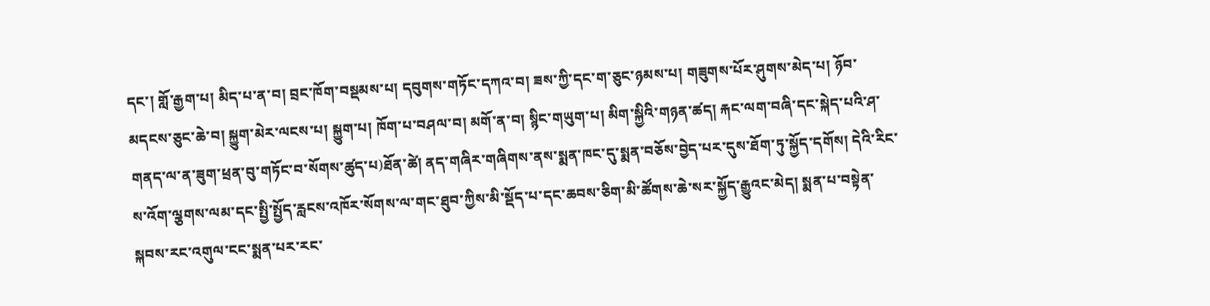དང་། གློ་རྒྱག་པ། མིད་པ་ན་བ། བྲང་ཁོག་བསྡམས་པ། དབུགས་གཏོང་དཀའ་བ། ཟས་ཀྱི་དང་ག་ཅུང་ཉམས་པ། གཟུགས་པོར་ཤུགས་མེད་པ། ཉོབ་མདངས་ཅུང་ཆེ་བ། སྐྱུག་མེར་ལངས་པ། སྐྱུག་པ། ཁོག་པ་བཤལ་བ། མགོ་ན་བ། སྙིང་གཡུག་པ། མིག་སྐྱིའི་གཉན་ཚད། རྐང་ལག་བཞི་དང་སྐེད་པའི་ཤ་གནད་ལ་ན་ཟུག་ཕྲན་བུ་གཏོང་བ་སོགས་ཚུད་པ)ཐོན་ཚེ། ནད་གཞིར་གཞིགས་ནས་སྨན་ཁང་དུ་སྨན་བཅོས་བྱེད་པར་དུས་ཐོག་ཏུ་སྐྱོད་དགོས། དེའི་རིང་ས་འོག་ལྕགས་ལམ་དང་སྤྱི་སྤྱོད་རླངས་འཁོར་སོགས་ལ་གང་ཐུབ་ཀྱིས་མི་སྡོད་པ་དང་ཆབས་ཅིག་མི་ཚོགས་ཆེ་སར་སྐྱོད་རྒྱུའང་མེད། སྨན་པ་བསྟེན་སྐབས་རང་འགུལ་ངང་སྨན་པར་རང་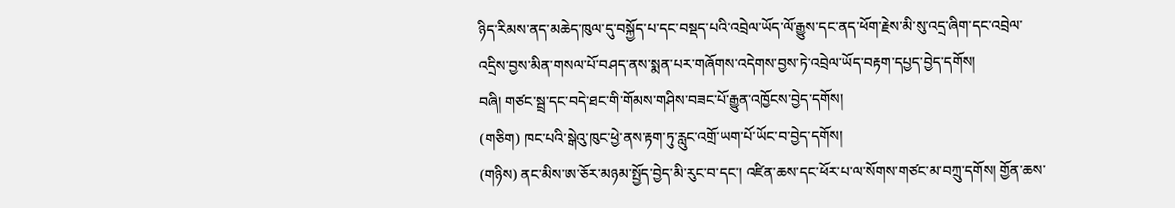ཉིད་རིམས་ནད་མཆེད་ཁུལ་དུ་བསྐྱོད་པ་དང་བསྡད་པའི་འབྲེལ་ཡོད་ལོ་རྒྱུས་དང་ནད་ཕོག་རྗེས་མི་སུ་འདྲ་ཞིག་དང་འབྲེལ་འདྲིས་བྱས་མིན་གསལ་པོ་བཤད་ནས་སྨན་པར་གཞོགས་འདེགས་བྱས་ཏེ་འབྲེལ་ཡོད་བརྟག་དཔྱད་བྱེད་དགོས།
བཞི། གཙང་སྦྲ་དང་བདེ་ཐང་གི་གོམས་གཤིས་བཟང་པོ་རྒྱུན་འཁྱོངས་བྱེད་དགོས།
(གཅིག) ཁང་པའི་སྒེའུ་ཁུང་ཕྱེ་ནས་རྟག་ཏུ་རླུང་འགྲོ་ཡག་པོ་ཡོང་བ་བྱེད་དགོས།
(གཉིས) ནང་མིས་ཨ་ཅོར་མཉམ་སྤྱོད་བྱེད་མི་རུང་བ་དང་། འཛིན་ཆས་དང་ཕོར་པ་ལ་སོགས་གཙང་མ་བཀྲུ་དགོས། གྱོན་ཆས་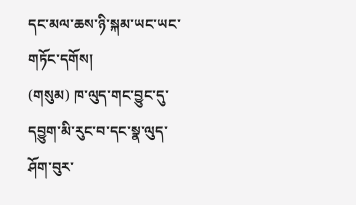དང་མལ་ཆས་ཉི་སྐམ་ཡང་ཡང་གཏོང་དགོས།
(གསུམ) ཁ་ལུད་གང་བྱུང་དུ་དབྱུག་མི་རུང་བ་དང་སྣ་ལུད་ཤོག་བུར་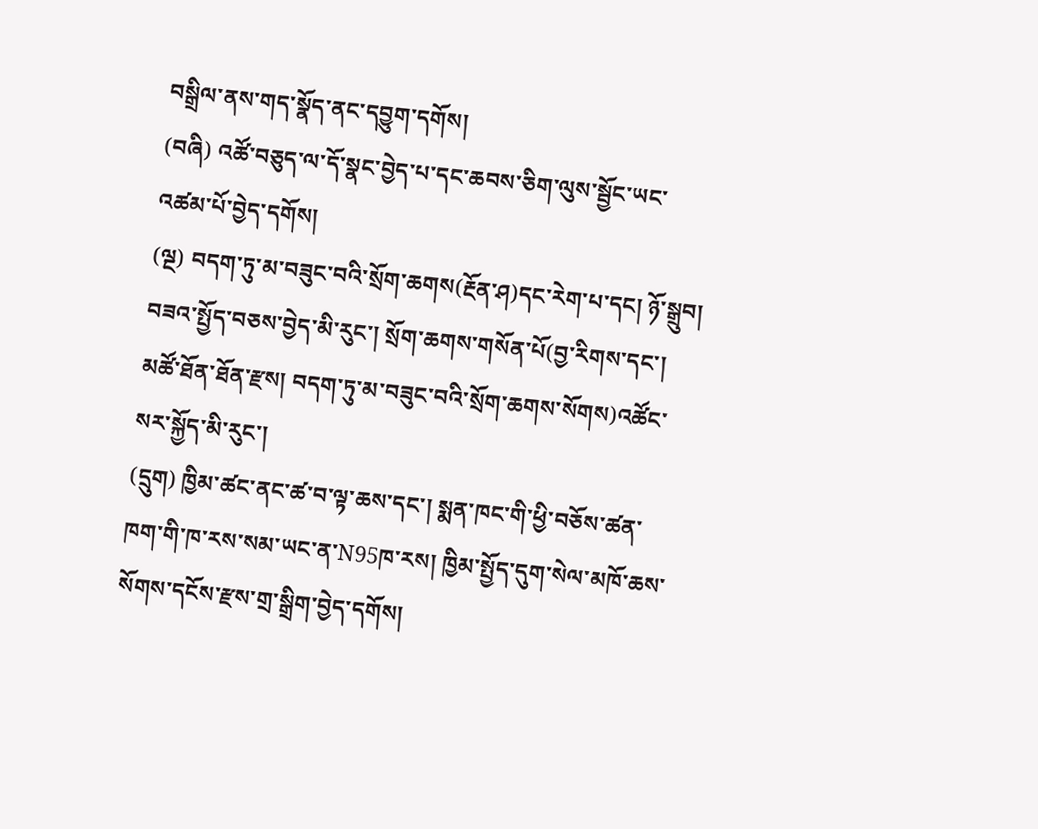བསྒྲིལ་ནས་གད་སྣོད་ནང་དབྱུག་དགོས།
(བཞི) འཚོ་བཅུད་ལ་དོ་སྣང་བྱེད་པ་དང་ཆབས་ཅིག་ལུས་སྦྱོང་ཡང་འཚམ་པོ་བྱེད་དགོས།
(ལྔ) བདག་ཏུ་མ་བཟུང་བའི་སྲོག་ཆགས(རྔོན་ཤ)དང་རེག་པ་དང། ཉོ་སྒྲུབ། བཟའ་སྤྱོད་བཅས་བྱེད་མི་རུང་། སྲོག་ཆགས་གསོན་པོ(བྱ་རིགས་དང་། མཚོ་ཐོན་ཐོན་རྫས། བདག་ཏུ་མ་བཟུང་བའི་སྲོག་ཆགས་སོགས)འཚོང་སར་སྐྱོད་མི་རུང་།
(དྲུག) ཁྱིམ་ཚང་ནང་ཚ་བ་ལྟ་ཆས་དང་། སྨན་ཁང་གི་ཕྱི་བཅོས་ཚན་ཁག་གི་ཁ་རས་སམ་ཡང་ན་N95ཁ་རས། ཁྱིམ་སྤྱོད་དུག་སེལ་མཁོ་ཆས་སོགས་དངོས་རྫས་གྲ་སྒྲིག་བྱེད་དགོས།